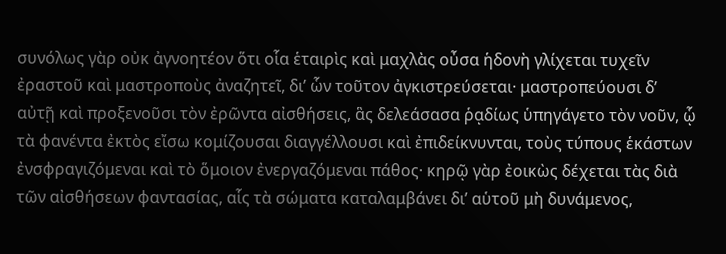συνόλως γὰρ οὐκ ἀγνοητέον ὅτι οἷα ἑταιρὶς καὶ μαχλὰς οὖσα ἡδονὴ γλίχεται τυχεῖν ἐραστοῦ καὶ μαστροποὺς ἀναζητεῖ, δι’ ὧν τοῦτον ἀγκιστρεύσεται· μαστροπεύουσι δ’ αὐτῇ καὶ προξενοῦσι τὸν ἐρῶντα αἰσθήσεις, ἃς δελεάσασα ῥᾳδίως ὑπηγάγετο τὸν νοῦν, ᾧ τὰ φανέντα ἐκτὸς εἴσω κομίζουσαι διαγγέλλουσι καὶ ἐπιδείκνυνται, τοὺς τύπους ἑκάστων ἐνσφραγιζόμεναι καὶ τὸ ὅμοιον ἐνεργαζόμεναι πάθος· κηρῷ γὰρ ἐοικὼς δέχεται τὰς διὰ τῶν αἰσθήσεων φαντασίας, αἷς τὰ σώματα καταλαμβάνει δι’ αὑτοῦ μὴ δυνάμενος,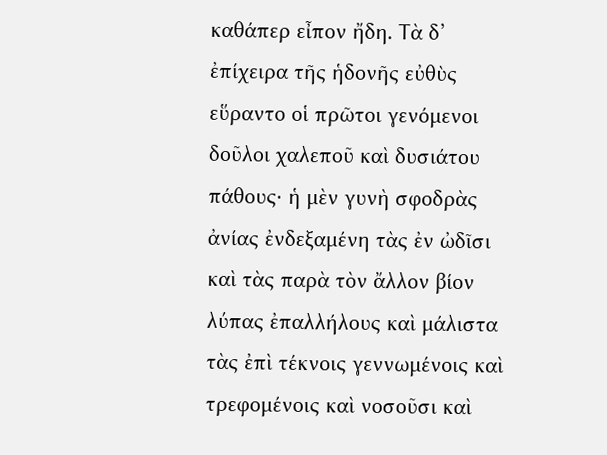καθάπερ εἶπον ἤδη. Τὰ δ’ ἐπίχειρα τῆς ἡδονῆς εὐθὺς εὕραντο οἱ πρῶτοι γενόμενοι δοῦλοι χαλεποῦ καὶ δυσιάτου πάθους· ἡ μὲν γυνὴ σφοδρὰς ἀνίας ἐνδεξαμένη τὰς ἐν ὠδῖσι καὶ τὰς παρὰ τὸν ἄλλον βίον λύπας ἐπαλλήλους καὶ μάλιστα τὰς ἐπὶ τέκνοις γεννωμένοις καὶ τρεφομένοις καὶ νοσοῦσι καὶ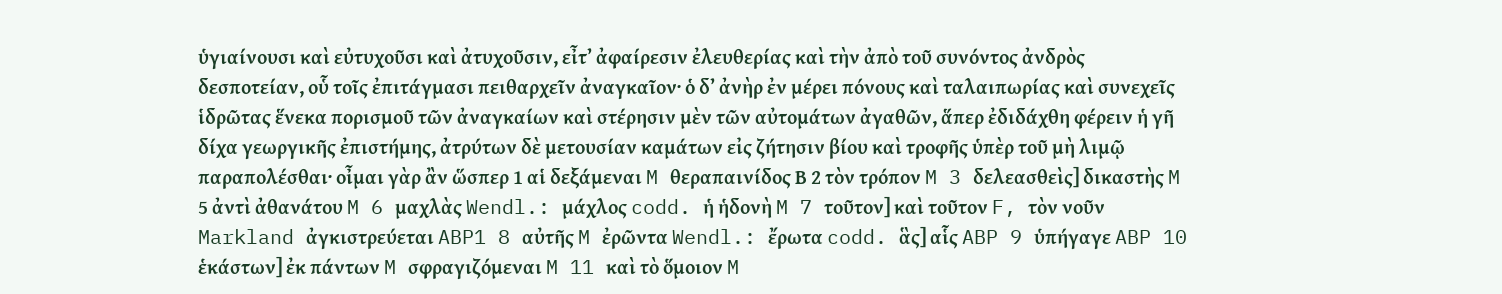ὑγιαίνουσι καὶ εὐτυχοῦσι καὶ ἀτυχοῦσιν, εἶτ’ ἀφαίρεσιν ἐλευθερίας καὶ τὴν ἀπὸ τοῦ συνόντος ἀνδρὸς δεσποτείαν, οὗ τοῖς ἐπιτάγμασι πειθαρχεῖν ἀναγκαῖον· ὁ δ’ ἀνὴρ ἐν μέρει πόνους καὶ ταλαιπωρίας καὶ συνεχεῖς ἱδρῶτας ἕνεκα πορισμοῦ τῶν ἀναγκαίων καὶ στέρησιν μὲν τῶν αὐτομάτων ἀγαθῶν, ἅπερ ἐδιδάχθη φέρειν ἡ γῆ δίχα γεωργικῆς ἐπιστήμης, ἀτρύτων δὲ μετουσίαν καμάτων εἰς ζήτησιν βίου καὶ τροφῆς ὑπὲρ τοῦ μὴ λιμῷ παραπολέσθαι· οἶμαι γὰρ ἂν ὥσπερ 1 αἱ δεξάμεναι M θεραπαινίδος Β 2 τὸν τρόπον M 3 δελεασθεὶς] δικαστὴς M 5 ἀντὶ ἀθανάτου M 6 μαχλὰς Wendl.: μάχλος codd. ἡ ἡδονὴ M 7 τοῦτον] καὶ τοῦτον F, τὸν νοῦν Markland ἀγκιστρεύεται ABP1 8 αὐτῆς M ἐρῶντα Wendl.: ἔρωτα codd. ἃς] αἷς ABP 9 ὑπήγαγε ABP 10 ἑκάστων] ἐκ πάντων M σφραγιζόμεναι M 11 καὶ τὸ ὅμοιον M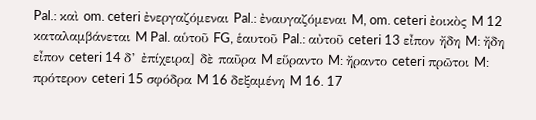Pal.: καὶ om. ceteri ἐνεργαζόμεναι Pal.: ἐναυγαζόμεναι M, om. ceteri ἐοικὸς M 12 καταλαμβάνεται M Pal. αὑτοῦ FG, ἑαυτοῦ Pal.: αὐτοῦ ceteri 13 εἶπον ἤδη M: ἤδη εἶπον ceteri 14 δ’ ἐπίχειρα] δὲ παῦρα M εὕραντο M: ἤραντο ceteri πρῶτοι M: πρότερον ceteri 15 σφόδρα M 16 δεξαμένη M 16. 17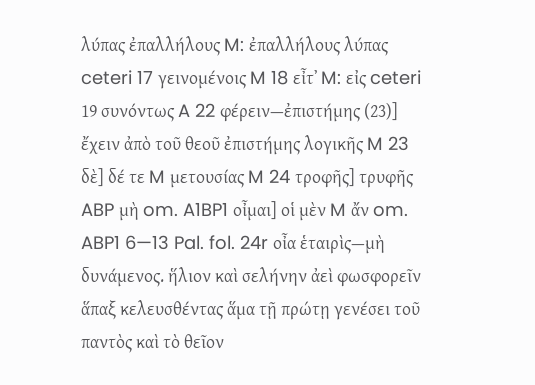λύπας ἐπαλλήλους M: ἐπαλλήλους λύπας ceteri 17 γεινομένοις M 18 εἶτ᾿ M: εἰς ceteri 19 συνόντως A 22 φέρειν—ἐπιστήμης (23)] ἔχειν ἀπὸ τοῦ θεοῦ ἐπιστήμης λογικῆς M 23 δὲ] δέ τε M μετουσίας M 24 τροφῆς] τρυφῆς ABP μὴ om. A1BP1 οἶμαι] οἱ μὲν M ἄν om. ABP1 6—13 Pal. fol. 24r οἶα ἑταιρὶς—μὴ δυνάμενος. ἥλιον καὶ σελήνην ἀεὶ φωσφορεῖν ἅπαξ κελευσθέντας ἅμα τῇ πρώτῃ γενέσει τοῦ παντὸς καὶ τὸ θεῖον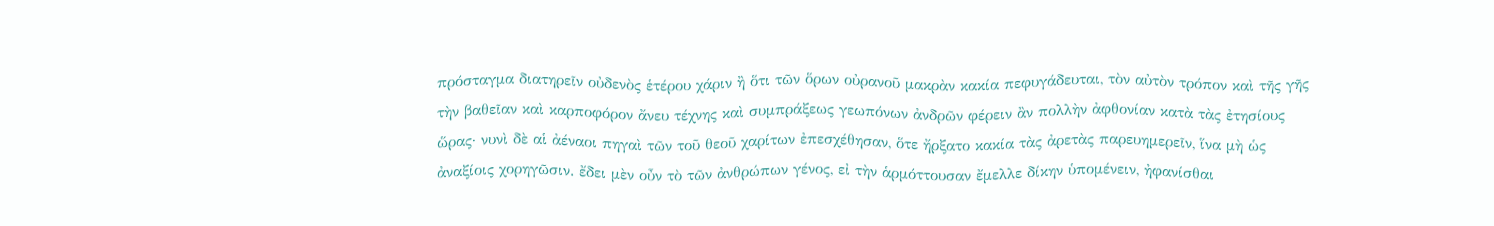πρόσταγμα διατηρεῖν οὐδενὸς ἑτέρου χάριν ἢ ὅτι τῶν ὅρων οὐρανοῦ μακρὰν κακία πεφυγάδευται, τὸν αὐτὸν τρόπον καὶ τῆς γῆς τὴν βαθεῖαν καὶ καρποφόρον ἄνευ τέχνης καὶ συμπράξεως γεωπόνων ἀνδρῶν φέρειν ἂν πολλὴν ἀφθονίαν κατὰ τὰς ἐτησίους ὥρας· νυνὶ δὲ αἱ ἀέναοι πηγαὶ τῶν τοῦ θεοῦ χαρίτων ἐπεσχέθησαν, ὅτε ἤρξατο κακία τὰς ἀρετὰς παρευημερεῖν, ἵνα μὴ ὡς ἀναξίοις χορηγῶσιν. ἔδει μὲν οὖν τὸ τῶν ἀνθρώπων γένος, εἰ τὴν ἁρμόττουσαν ἔμελλε δίκην ὑπομένειν, ἠφανίσθαι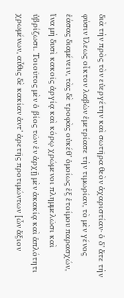διὰ τὴν πρὸς τὸν εὐεργέτην καὶ σωτῆρα θεὸν ἀχαριστίαν· ὁ δ’ ἅτε τὴν φύσιν ἵλεως οἶκτον λαβὼν ἐμετρίασε τὴν τιμωρίαν, τὸ μὲν γένος ἐάσας διαμένειν, τὰς δὲ τροφὰς οὐκέθ’ ὁμοίως ἐξ ἑτοίμου παρασχών, ἵνα μὴ δυσὶ κακοῖς ἀργίᾳ καὶ κόρῳ χρώμενοι πλημμελῶσι καὶ ὑβρίζωσι. Τοιοῦτος μὲν ὁ βίος τῶν ἐν ἀρχῇ μὲν ἀκακίᾳ καὶ ἁπλότητι χρωμένων, αὖθις δὲ κακίαν ἀντ’ ἀρετῆς προτιμώντων [ὧν ἄξιον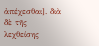ἀπέχεσθαι]. διὰ δὲ τῆς λεχθείσης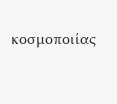κοσμοποιίας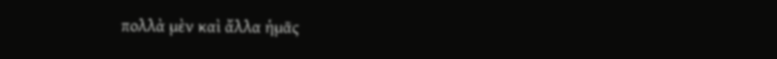πολλὰ μὲν καὶ ἄλλα ἡμᾶς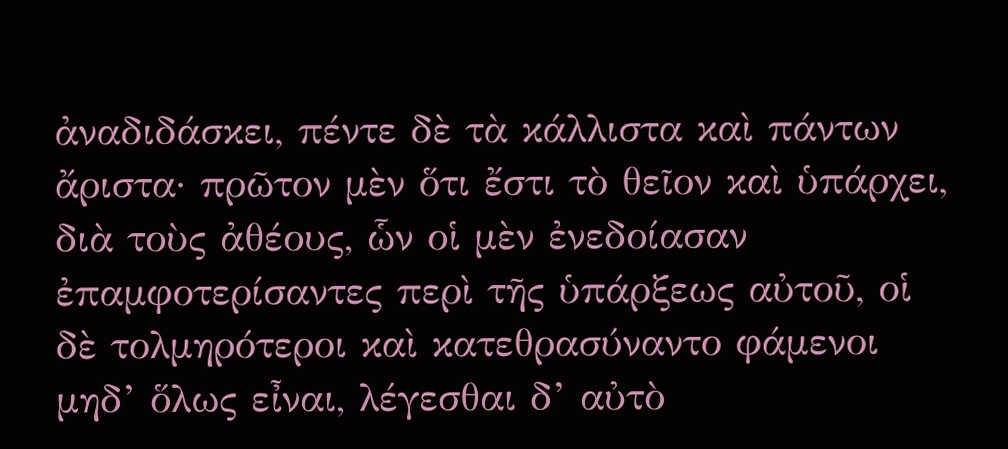ἀναδιδάσκει, πέντε δὲ τὰ κάλλιστα καὶ πάντων ἄριστα· πρῶτον μὲν ὅτι ἔστι τὸ θεῖον καὶ ὑπάρχει, διὰ τοὺς ἀθέους, ὧν οἱ μὲν ἐνεδοίασαν ἐπαμφοτερίσαντες περὶ τῆς ὑπάρξεως αὐτοῦ, οἱ δὲ τολμηρότεροι καὶ κατεθρασύναντο φάμενοι μηδ’ ὅλως εἶναι, λέγεσθαι δ’ αὐτὸ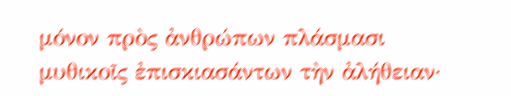μόνον πρὸς ἀνθρώπων πλάσμασι μυθικοῖς ἐπισκιασάντων τὴν ἀλήθειαν·